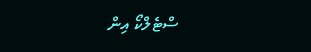ސްޓެލްކޯ އިން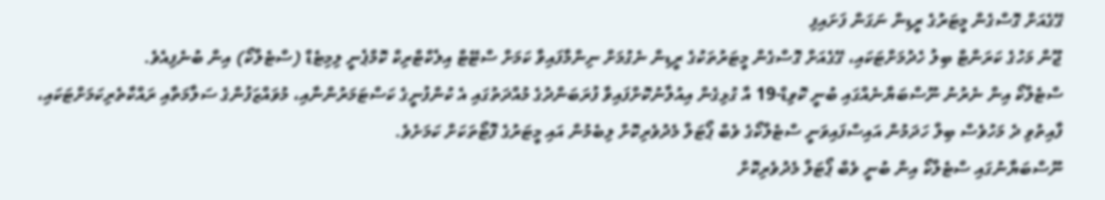ގޭގެއަށް ގޮސްގެން މީޓަރުގެ ރީޑިން ނަގަން ފަށައިފި
ޖޫން މަހުގެ ކަރަންޓް ބިލު ހެދުމަށްޓަކައި، ގޭގެއަށް ގޮސްގެން މީޓަރުތަކުގެ ރީޑިން ނެގުމަށް ނިންމާފައިވާ ކަމަށް ސްޓޭޓް އިލެކްޓްރިކް ކޮމްޕެނީ ލިމިޓެޑް (ސްޓެލްކޯ) އިން ބުނެފިއެވެ.
ސްޓެލްކޯ އިން ނެރުނު ނޫސްބަޔާނެއްގައި ބުނީ ކޮވިޑް-19 އާ ގުޅިގެން އިއުލާނުކޮށްފައިވާ ފުރަބަންދުގެ މުއްދަތުގައި އެ ކުންފުނީގެ ކަސްޓަމަރުންނާއި، މުވައްޒަފުންގެ ސަލާމަތާއި ރައްކާތެރިކަމަށްޓަކައި، ފާއިތުވި ދެ މަހުވެސް ބިލް ހަދަމުން އައިސްފައިވަނީ ސްޓެލްކޯގެ ވެބް ޕޯޓަލް މެދުވެރިކޮށް ލިބެމުން އައި މީޓަރުގެ ފޮޓޯތަކަށް ކަމަށެވެ.
ނޫސްބަޔާނުގައި ސްޓެލްކޯ އިން ބުނީ ވެބް ޕޯޓަލް މެދުވެރިކޮށް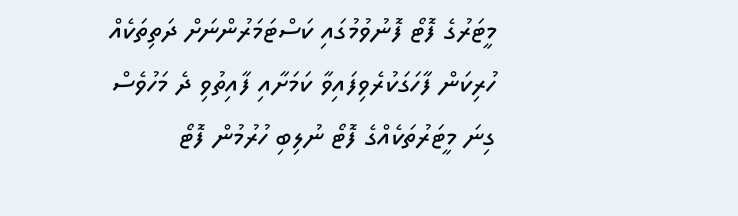މީޓަރުގެ ފޮޓޯ ފޮނުވުމުގައި ކަސްޓަމަރުންނަށް ދަތިތަކެއް ހުރިކަން ފާހަގަކުރެވިފައިވާ ކަމަށާއި ފާއިތުވި ދެ މަހުވެސް ގިނަ މީޓަރުތަކެއްގެ ފޮޓޯ ނުލިބި ހުރުމުން ފޮޓޯ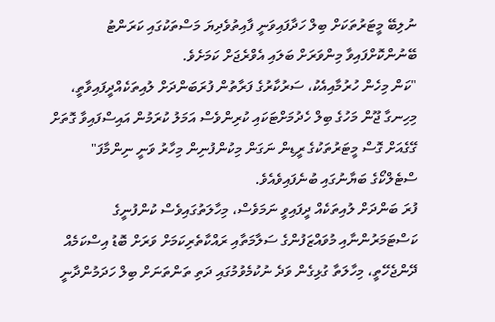ނުލިބޭ މީޓަރުތަކަށް ބިލް ހަދާފައިވަނީ ފާއިތުވެދިޔަ މަސްތަކުގައި ކަރަންޓު ބޭނުންކޮށްފައިވާ މިންވަރަށް ބަލައި އެވްރެޖަށް ކަމަށެވެ.
"ކަން މިހެން ހުރުމާއިއެކު، ސަރުކާރުގެ ފަރާތުން ފުރަބަންދަށް ލުއިތަކެއްދީފައިވާތީ، މިހިނގާ ޖޫން މަހުގެ ބިލް ހެދުމަށްޓަކައި ކުރިންވެސް އަމަލު ކުރަމުން އައިސްފައިވާ ގޮތަށް ގޭގެއަށް ގޮސް މީޓަރުތަކުގެ ރީޑިން ނަގަން މިކުންފުނިން މިހާރު ވަނީ ނިންމާފަ" ސްޓެލްކޯގެ ބަޔާނުގައި ބުނެފައިވެއެވެ.
ފުރަ ބަންދަށް ލުއިތަކެއް ދީފައިވީ ނަމަވެސް، މިހާލަތުގައިވެސް ކުންފުނީގެ ކަސްޓަމަރުންނާއި މުވައްޒަފުންގެ ސަލާމަތާއި ރައްކާތެރިކަމަށް ވަރަށް ބޮޑު އިސްކަމެއް ދޭންޖެހޭތީ، މިހާލަތާ ގުޅިގެން ވަދެ ނުކުމެވުމުގައި ދަތި ތަންތަނަށް ބިލް ހަދަމުންދާނީ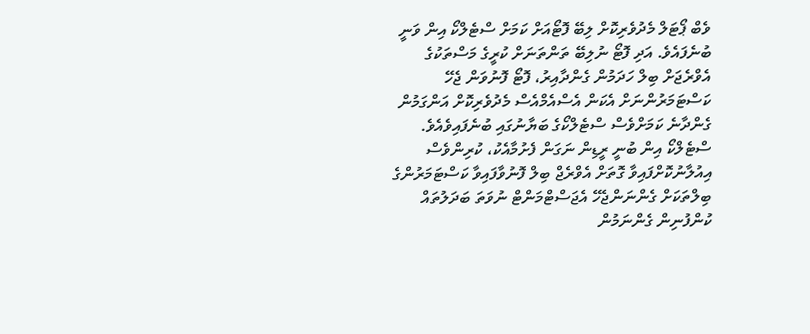ވެބް ޕޯޓަލް މެދުވެރިކޮށް ލިބޭ ފޮޓޯއަށް ކަމަށް ސްޓެލްކޯ އިން ވަނީ ބުނެފައެވެ. އަދި ފޮޓޯ ނުލިބޭ ތަންތަނަށް ކުރީގެ މަސްތަކުގެ އެވްރެޖަށް ބިލް ހަދަމުން ގެންދާއިރު، ފޮޓޯ ފޮނުވަން ޖެހޭ ކަސްޓަމަރުންނަށް އެކަން އެސްއެމްއެސް މެދުވެރިކޮށް އަންގަމުން ގެންދާނެ ކަމަށްވެސް ސްޓެލްކޯގެ ބަޔާނުގައި ބުނެފައިވެއެވެ.
ސްޓެލްކޯ އިން ބުނީ ރީޑިން ނަގަން ފެށުމާއެކު، ކުރިންވެސް އިއުލާނުކޮށްފައިވާ ގޮތަށް އެވްރެޖް ބިލް ފޮނުވާފައިވާ ކަސްޓަމަރުންގެ ބިލްތަކަށް ގެންނަންޖެހޭ އެޖަސްޓްމަންޓް ނުވަތަ ބަދަލުތައް ކުންފުނިން ގެންނަމުން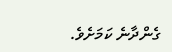ގެންދާނެ ކަމަށެވެ.